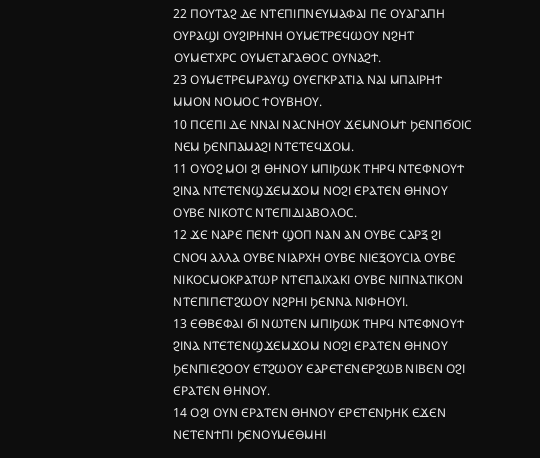22 ⲠⲞⲨⲦⲀϨ ⲆⲈ ⲚⲦⲈⲠⲒⲠⲚⲈⲨⲘⲀⲪⲀⲒ ⲠⲈ ⲞⲨⲀⲄⲀⲠⲎ ⲞⲨⲢⲀϢⲒ ⲞⲨϨⲒⲢⲎⲚⲎ ⲞⲨⲘⲈⲦⲢⲈϤⲰⲞⲨ ⲚϨⲎⲦ ⲞⲨⲘⲈⲦⲬⲢⲤ ⲞⲨⲘⲈⲦⲀⲄⲀⲐⲞⲤ ⲞⲨⲚⲀϨϮ.
23 ⲞⲨⲘⲈⲦⲢⲈⲘⲢⲀⲨϢ ⲞⲨⲈⲄⲔⲢⲀⲦⲒⲀ ⲚⲀⲒ ⲘⲠⲀⲒⲢⲎϮ ⲘⲘⲞⲚ ⲚⲞⲘⲞⲤ ϮⲞⲨⲂⲎⲞⲨ.
10 ⲠⲤⲈⲠⲒ ⲆⲈ ⲚⲚⲀⲒ ⲚⲀⲤⲚⲎⲞⲨ ϪⲈⲘⲚⲞⲘϮ ϦⲈⲚⲠϬⲞⲒⲤ ⲚⲈⲘ ϦⲈⲚⲠⲀⲘⲀϨⲒ ⲚⲦⲈⲦⲈϤϪⲞⲘ.
11 ⲞⲨⲞϨ ⲘⲞⲒ ϨⲒ ⲐⲎⲚⲞⲨ ⲘⲠⲒϦⲰⲔ ⲦⲎⲢϤ ⲚⲦⲈⲪⲚⲞⲨϮ ϨⲒⲚⲀ ⲚⲦⲈⲦⲈⲚϢϪⲈⲘϪⲞⲘ ⲚⲞϨⲒ ⲈⲢⲀⲦⲈⲚ ⲐⲎⲚⲞⲨ ⲞⲨⲂⲈ ⲚⲒⲔⲞⲦⲤ ⲚⲦⲈⲠⲒⲆⲒⲀⲂⲞⲖⲞⲤ.
12 ϪⲈ ⲚⲀⲢⲈ ⲠⲈⲚϮ ϢⲞⲠ ⲚⲀⲚ ⲀⲚ ⲞⲨⲂⲈ ⲤⲀⲢⲜ ϨⲒ ⲤⲚⲞϤ ⲀⲖⲖⲀ ⲞⲨⲂⲈ ⲚⲒⲀⲢⲬⲎ ⲞⲨⲂⲈ ⲚⲒⲈⲜⲞⲨⲤⲒⲀ ⲞⲨⲂⲈ ⲚⲒⲔⲞⲤⲘⲞⲔⲢⲀⲦⲰⲢ ⲚⲦⲈⲠⲀⲒⲬⲀⲔⲒ ⲞⲨⲂⲈ ⲚⲒⲠⲚⲀⲦⲒⲔⲞⲚ ⲚⲦⲈⲠⲒⲠⲈⲦϨⲰⲞⲨ ⲚϨⲢⲎⲒ ϦⲈⲚⲚⲀ ⲚⲒⲪⲎⲞⲨⲒ.
13 ⲈⲐⲂⲈⲪⲀⲒ ϬⲒ ⲚⲰⲦⲈⲚ ⲘⲠⲒϦⲰⲔ ⲦⲎⲢϤ ⲚⲦⲈⲪⲚⲞⲨϮ ϨⲒⲚⲀ ⲚⲦⲈⲦⲈⲚϢϪⲈⲘϪⲞⲘ ⲚⲞϨⲒ ⲈⲢⲀⲦⲈⲚ ⲐⲎⲚⲞⲨ ϦⲈⲚⲠⲒⲈϨⲞⲞⲨ ⲈⲦϨⲰⲞⲨ ⲈⲀⲢⲈⲦⲈⲚⲈⲢϨⲰⲂ ⲚⲒⲂⲈⲚ ⲞϨⲒ ⲈⲢⲀⲦⲈⲚ ⲐⲎⲚⲞⲨ.
14 ⲞϨⲒ ⲞⲨⲚ ⲈⲢⲀⲦⲈⲚ ⲐⲎⲚⲞⲨ ⲈⲢⲈⲦⲈⲚϦⲎⲔ ⲈϪⲈⲚ ⲚⲈⲦⲈⲚϮⲠⲒ ϦⲈⲚⲞⲨⲘⲈⲐⲘⲎⲒ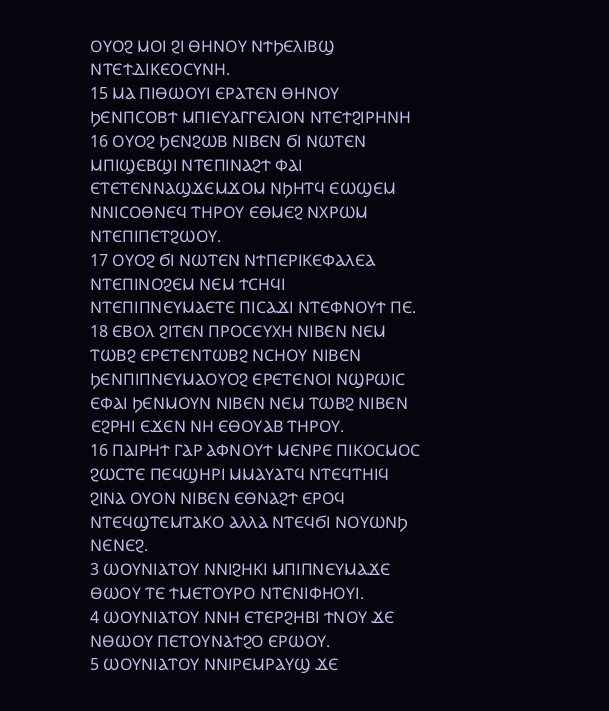ⲞⲨⲞϨ ⲘⲞⲒ ϨⲒ ⲐⲎⲚⲞⲨ ⲚϮϦⲈⲖⲒⲂϢ ⲚⲦⲈϮⲆⲒⲔⲈⲞⲤⲨⲚⲎ.
15 ⲘⲀ ⲠⲒⲐⲰⲞⲨⲒ ⲈⲢⲀⲦⲈⲚ ⲐⲎⲚⲞⲨ ϦⲈⲚⲠⲤⲞⲂϮ ⲘⲠⲒⲈⲨⲀⲄⲄⲈⲖⲒⲞⲚ ⲚⲦⲈϮϨⲒⲢⲎⲚⲎ
16 ⲞⲨⲞϨ ϦⲈⲚϨⲰⲂ ⲚⲒⲂⲈⲚ ϬⲒ ⲚⲰⲦⲈⲚ ⲘⲠⲒϢⲈⲂϢⲒ ⲚⲦⲈⲠⲒⲚⲀϨϮ ⲪⲀⲒ ⲈⲦⲈⲦⲈⲚⲚⲀϢϪⲈⲘϪⲞⲘ ⲚϦⲎⲦϤ ⲈⲰϢⲈⲘ ⲚⲚⲒⲤⲞⲐⲚⲈϤ ⲦⲎⲢⲞⲨ ⲈⲐⲘⲈϨ ⲚⲬⲢⲰⲘ ⲚⲦⲈⲠⲒⲠⲈⲦϨⲰⲞⲨ.
17 ⲞⲨⲞϨ ϬⲒ ⲚⲰⲦⲈⲚ ⲚϮⲠⲈⲢⲒⲔⲈⲪⲀⲖⲈⲀ ⲚⲦⲈⲠⲒⲚⲞϨⲈⲘ ⲚⲈⲘ ϮⲤⲎϤⲒ ⲚⲦⲈⲠⲒⲠⲚⲈⲨⲘⲀⲈⲦⲈ ⲠⲒⲤⲀϪⲒ ⲚⲦⲈⲪⲚⲞⲨϮ ⲠⲈ.
18 ⲈⲂⲞⲖ ϨⲒⲦⲈⲚ ⲠⲢⲞⲤⲈⲨⲬⲎ ⲚⲒⲂⲈⲚ ⲚⲈⲘ ⲦⲰⲂϨ ⲈⲢⲈⲦⲈⲚⲦⲰⲂϨ ⲚⲤⲎⲞⲨ ⲚⲒⲂⲈⲚ ϦⲈⲚⲠⲒⲠⲚⲈⲨⲘⲀⲞⲨⲞϨ ⲈⲢⲈⲦⲈⲚⲞⲒ ⲚϢⲢⲰⲒⲤ ⲈⲪⲀⲒ ϦⲈⲚⲘⲞⲨⲚ ⲚⲒⲂⲈⲚ ⲚⲈⲘ ⲦⲰⲂϨ ⲚⲒⲂⲈⲚ ⲈϨⲢⲎⲒ ⲈϪⲈⲚ ⲚⲎ ⲈⲐⲞⲨⲀⲂ ⲦⲎⲢⲞⲨ.
16 ⲠⲀⲒⲢⲎϮ ⲄⲀⲢ ⲀⲪⲚⲞⲨϮ ⲘⲈⲚⲢⲈ ⲠⲒⲔⲞⲤⲘⲞⲤ ϨⲰⲤⲦⲈ ⲠⲈϤϢⲎⲢⲒ ⲘⲘⲀⲨⲀⲦϤ ⲚⲦⲈϤⲦⲎⲒϤ ϨⲒⲚⲀ ⲞⲨⲞⲚ ⲚⲒⲂⲈⲚ ⲈⲐⲚⲀϨϮ ⲈⲢⲞϤ ⲚⲦⲈϤϢⲦⲈⲘⲦⲀⲔⲞ ⲀⲖⲖⲀ ⲚⲦⲈϤϬⲒ ⲚⲞⲨⲰⲚϦ ⲚⲈⲚⲈϨ.
3 ⲰⲞⲨⲚⲒⲀⲦⲞⲨ ⲚⲚⲒϨⲎⲔⲒ ⲘⲠⲒⲠⲚⲈⲨⲘⲀϪⲈ ⲐⲰⲞⲨ ⲦⲈ ϮⲘⲈⲦⲞⲨⲢⲞ ⲚⲦⲈⲚⲒⲪⲎⲞⲨⲒ.
4 ⲰⲞⲨⲚⲒⲀⲦⲞⲨ ⲚⲚⲎ ⲈⲦⲈⲢϨⲎⲂⲒ ϮⲚⲞⲨ ϪⲈ ⲚⲐⲰⲞⲨ ⲠⲈⲦⲞⲨⲚⲀϮϨⲞ ⲈⲢⲰⲞⲨ.
5 ⲰⲞⲨⲚⲒⲀⲦⲞⲨ ⲚⲚⲒⲢⲈⲘⲢⲀⲨϢ ϪⲈ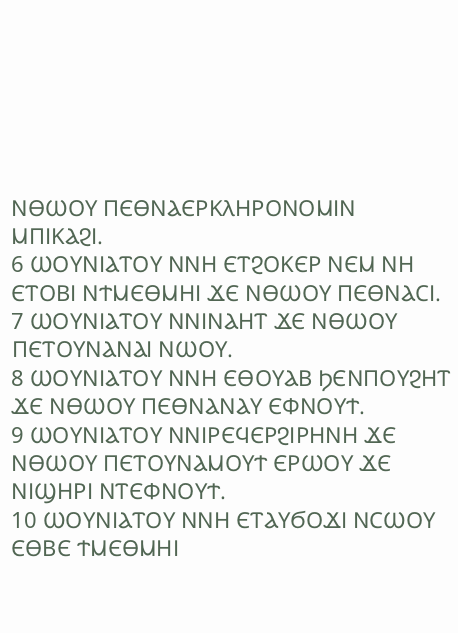ⲚⲐⲰⲞⲨ ⲠⲈⲐⲚⲀⲈⲢⲔⲖⲎⲢⲞⲚⲞⲘⲒⲚ ⲘⲠⲒⲔⲀϨⲒ.
6 ⲰⲞⲨⲚⲒⲀⲦⲞⲨ ⲚⲚⲎ ⲈⲦϨⲞⲔⲈⲢ ⲚⲈⲘ ⲚⲎ ⲈⲦⲞⲂⲒ ⲚϮⲘⲈⲐⲘⲎⲒ ϪⲈ ⲚⲐⲰⲞⲨ ⲠⲈⲐⲚⲀⲤⲒ.
7 ⲰⲞⲨⲚⲒⲀⲦⲞⲨ ⲚⲚⲒⲚⲀⲎⲦ ϪⲈ ⲚⲐⲰⲞⲨ ⲠⲈⲦⲞⲨⲚⲀⲚⲀⲒ ⲚⲰⲞⲨ.
8 ⲰⲞⲨⲚⲒⲀⲦⲞⲨ ⲚⲚⲎ ⲈⲐⲞⲨⲀⲂ ϦⲈⲚⲠⲞⲨϨⲎⲦ ϪⲈ ⲚⲐⲰⲞⲨ ⲠⲈⲐⲚⲀⲚⲀⲨ ⲈⲪⲚⲞⲨϮ.
9 ⲰⲞⲨⲚⲒⲀⲦⲞⲨ ⲚⲚⲒⲢⲈϤⲈⲢϨⲒⲢⲎⲚⲎ ϪⲈ ⲚⲐⲰⲞⲨ ⲠⲈⲦⲞⲨⲚⲀⲘⲞⲨϮ ⲈⲢⲰⲞⲨ ϪⲈ ⲚⲒϢⲎⲢⲒ ⲚⲦⲈⲪⲚⲞⲨϮ.
10 ⲰⲞⲨⲚⲒⲀⲦⲞⲨ ⲚⲚⲎ ⲈⲦⲀⲨϬⲞϪⲒ ⲚⲤⲰⲞⲨ ⲈⲐⲂⲈ ϮⲘⲈⲐⲘⲎⲒ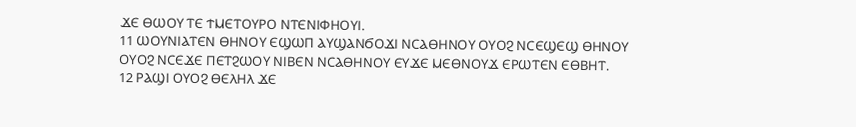ϪⲈ ⲐⲰⲞⲨ ⲦⲈ ϮⲘⲈⲦⲞⲨⲢⲞ ⲚⲦⲈⲚⲒⲪⲎⲞⲨⲒ.
11 ⲰⲞⲨⲚⲒⲀⲦⲈⲚ ⲐⲎⲚⲞⲨ ⲈϢⲰⲠ ⲀⲨϢⲀⲚϬⲞϪⲒ ⲚⲤⲀⲐⲎⲚⲞⲨ ⲞⲨⲞϨ ⲚⲤⲈϢⲈϢ ⲐⲎⲚⲞⲨ ⲞⲨⲞϨ ⲚⲤⲈϪⲈ ⲠⲈⲦϨⲰⲞⲨ ⲚⲒⲂⲈⲚ ⲚⲤⲀⲐⲎⲚⲞⲨ ⲈⲨϪⲈ ⲘⲈⲐⲚⲞⲨϪ ⲈⲢⲰⲦⲈⲚ ⲈⲐⲂⲎⲦ.
12 ⲢⲀϢⲒ ⲞⲨⲞϨ ⲐⲈⲖⲎⲖ ϪⲈ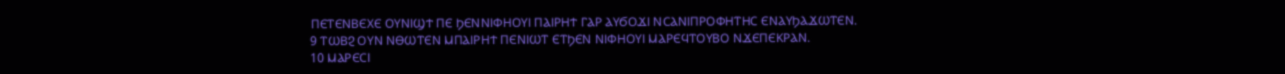ⲠⲈⲦⲈⲚⲂⲈⲬⲈ ⲞⲨⲚⲒϢϮ ⲠⲈ ϦⲈⲚⲚⲒⲪⲎⲞⲨⲒ ⲠⲀⲒⲢⲎϮ ⲄⲀⲢ ⲀⲨϬⲞϪⲒ ⲚⲤⲀⲚⲒⲠⲢⲞⲪⲎⲦⲎⲤ ⲈⲚⲀⲨϦⲀϪⲰⲦⲈⲚ.
9 ⲦⲰⲂϨ ⲞⲨⲚ ⲚⲐⲰⲦⲈⲚ ⲘⲠⲀⲒⲢⲎϮ ⲠⲈⲚⲒⲰⲦ ⲈⲦϦⲈⲚ ⲚⲒⲪⲎⲞⲨⲒ ⲘⲀⲢⲈϤⲦⲞⲨⲂⲞ ⲚϪⲈⲠⲈⲔⲢⲀⲚ.
10 ⲘⲀⲢⲈⲤⲒ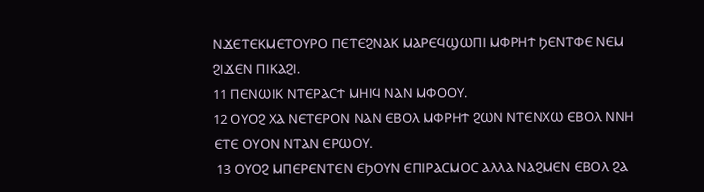ⲚϪⲈⲦⲈⲔⲘⲈⲦⲞⲨⲢⲞ ⲠⲈⲦⲈϨⲚⲀⲔ ⲘⲀⲢⲈϤϢⲰⲠⲒ ⲘⲪⲢⲎϮ ϦⲈⲚⲦⲪⲈ ⲚⲈⲘ ϨⲒϪⲈⲚ ⲠⲒⲔⲀϨⲒ.
11 ⲠⲈⲚⲰⲒⲔ ⲚⲦⲈⲢⲀⲤϮ ⲘⲎⲒϤ ⲚⲀⲚ ⲘⲪⲞⲞⲨ.
12 ⲞⲨⲞϨ ⲬⲀ ⲚⲈⲦⲈⲢⲞⲚ ⲚⲀⲚ ⲈⲂⲞⲖ ⲘⲪⲢⲎϮ ϨⲰⲚ ⲚⲦⲈⲚⲬⲰ ⲈⲂⲞⲖ ⲚⲚⲎ ⲈⲦⲈ ⲞⲨⲞⲚ ⲚⲦⲀⲚ ⲈⲢⲰⲞⲨ.
 13 ⲞⲨⲞϨ ⲘⲠⲈⲢⲈⲚⲦⲈⲚ ⲈϦⲞⲨⲚ ⲈⲠⲒⲢⲀⲤⲘⲞⲤ ⲀⲖⲖⲀ ⲚⲀϨⲘⲈⲚ ⲈⲂⲞⲖ ϨⲀ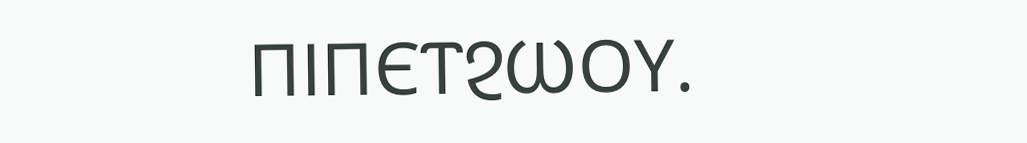ⲠⲒⲠⲈⲦϨⲰⲞⲨ.